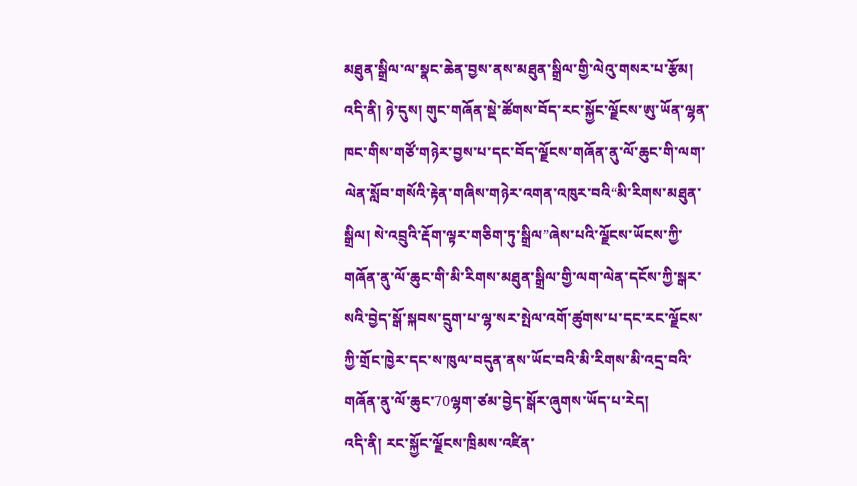མཐུན་སྒྲིལ་ལ་སྣང་ཆེན་བྱས་ནས་མཐུན་སྒྲིལ་གྱི་ལེའུ་གསར་པ་རྩོམ།
འདི་ནི། ཉེ་དུས། གུང་གཞོན་སྡེ་ཚོགས་བོད་རང་སྐྱོང་ལྗོངས་ཨུ་ཡོན་ལྷན་ཁང་གིས་གཙོ་གཉེར་བྱས་པ་དང་བོད་ལྗོངས་གཞོན་ནུ་ལོ་ཆུང་གི་ལག་ལེན་སློབ་གསོའི་རྟེན་གཞིས་གཉེར་འགན་འཁུར་བའི“མི་རིགས་མཐུན་སྒྲིལ། སེ་འབྲུའི་རྡོག་ལྟར་གཅིག་ཏུ་སྒྲིལ”ཞེས་པའི་ལྗོངས་ཡོངས་ཀྱི་གཞོན་ནུ་ལོ་ཆུང་གི་མི་རིགས་མཐུན་སྒྲིལ་གྱི་ལག་ལེན་དངོས་ཀྱི་སྒར་སའི་བྱེད་སྒོ་སྐབས་དྲུག་པ་ལྷ་སར་སྤེལ་འགོ་ཚུགས་པ་དང་རང་ལྗོངས་ཀྱི་གྲོང་ཁྱེར་དང་ས་ཁུལ་བདུན་ནས་ཡོང་བའི་མི་རིགས་མི་འདྲ་བའི་གཞོན་ནུ་ལོ་ཆུང་70ལྷག་ཙམ་བྱེད་སྒོར་ཞུགས་ཡོད་པ་རེད།
འདི་ནི། རང་སྐྱོང་ལྗོངས་ཁྲིམས་འཛིན་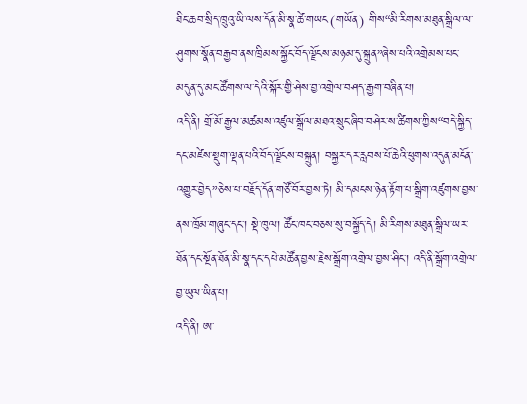ཐིང་ཆབ་སྲིད་ཁྲུའུ་ཡི་ལས་དོན་མི་སྣ་ཚེ་གཡང(གཡོན) གིས“མི་རིགས་མཐུན་སྒྲིལ་ལ་ཤུགས་སྣོན་བརྒྱབ་ནས་ཁྲིམས་སྐྱོང་བོད་ལྗོངས་མཉམ་དུ་སྐྲུན”ཞེས་པའི་འགྲེམས་པང་མདུན་དུ་མང་ཚོགས་ལ་དེའི་སྐོར་གྱི་ཤེས་བྱ་འགྲེལ་བཤད་རྒྱག་བཞིན་པ།
འདི་ནི། གྲོ་མོ་རྒྱལ་མཚམས་འཛུལ་སྒྲོལ་མཐའ་སྲུང་ཞིབ་བཤེར་ས་ཚིགས་ཀྱིས“བདེ་སྐྱིད་དང་མཛེས་སྡུག་ལྡན་པའི་བོད་ལྗོངས་བསྐྲུན། བསྐྱར་དར་རླབས་པོ་ཆེའི་ཕུགས་འདུན་མངོན་འགྱུར་བྱེད”ཅེས་པ་བརྗོད་དོན་གཙོ་བོར་བྱས་ཏེ། མི་དམངས་ཉེན་རྟོག་པ་སྒྲིག་འཛུགས་བྱས་ནས་ཁྲོམ་གཞུང་དང་། སྡེ་ཁུལ། ཚོང་ཁང་བཅས་སུ་བསྐྱོད་དེ། མི་རིགས་མཐུན་སྒྲིལ་ཡར་ཐོན་དང་སྔོན་ཐོན་མི་སྣ་དང་དཔེ་མཚོན་བྱས་རྗེས་སྒྲོག་འགྲེལ་བྱས་ཤིང་། འདི་ནི་སྒྲོག་འགྲེལ་བྱ་ཡུལ་ཡིན་པ།
འདི་ནི། ཨ་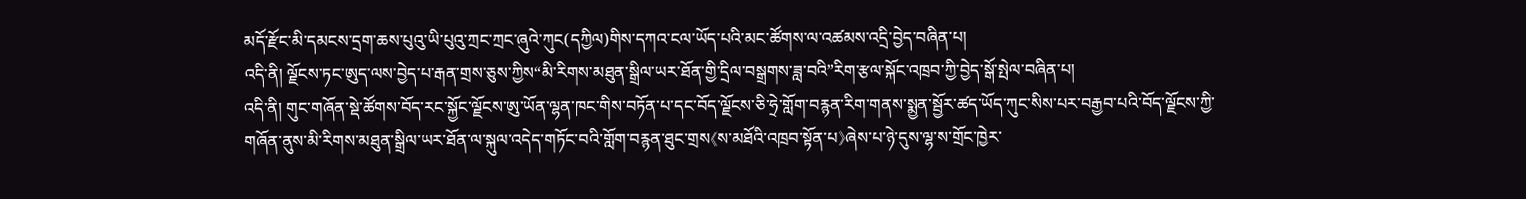མདོ་རྫོང་མི་དམངས་དྲག་ཆས་པུའུ་ཡི་པུའུ་ཀྲང་ཀྲང་ཞུའེ་ཀུང(དཀྱིལ)གིས་དཀའ་ངལ་ཡོད་པའི་མང་ཚོགས་ལ་འཚམས་འདྲི་བྱེད་བཞིན་པ།
འདི་ནི། ལྗོངས་ཏང་ཨུད་ལས་བྱེད་པ་རྒན་གྲས་ཅུས་ཀྱིས“མི་རིགས་མཐུན་སྒྲིལ་ཡར་ཐོན་གྱི་དྲིལ་བསྒྲགས་ཟླ་བའི”རིག་རྩལ་སྐོང་འཁྲབ་ཀྱི་བྱེད་སྒོ་སྤེལ་བཞིན་པ།
འདི་ནི། གུང་གཞོན་སྡེ་ཚོགས་བོད་རང་སྐྱོང་ལྗོངས་ཨུ་ཡོན་ལྷན་ཁང་གིས་བཏོན་པ་དང་བོད་ལྗོངས་ཅི་ཧྲེ་གློག་བརྙན་རིག་གནས་སྨྱན་སྦྱོར་ཚད་ཡོད་ཀུང་སིས་པར་བརྒྱབ་པའི་བོད་ལྗོངས་ཀྱི་གཞོན་ནུས་མི་རིགས་མཐུན་སྒྲིལ་ཡར་ཐོན་ལ་སྐུལ་འདེད་གཏོང་བའི་གློག་བརྙན་ཐུང་གྲས《ས་མཐོའི་འཁྲབ་སྟོན་པ》ཞེས་པ་ཉེ་དུས་ལྷ་ས་གྲོང་ཁྱེར་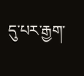དུ་པར་རྒྱག་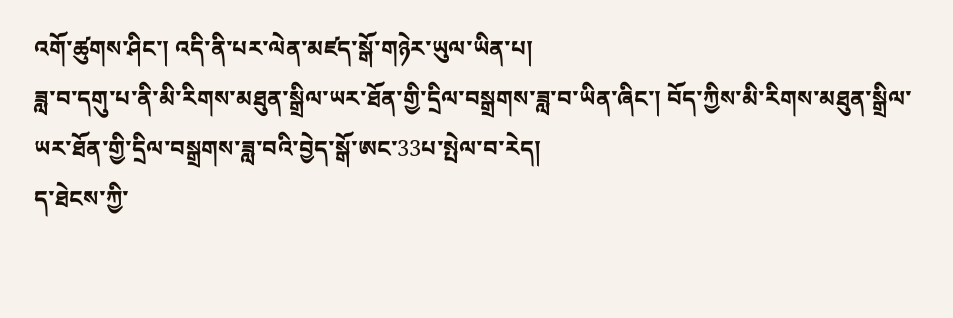འགོ་ཚུགས་ཤིང་། འདི་ནི་པར་ལེན་མཛད་སྒོ་གཉེར་ཡུལ་ཡིན་པ།
ཟླ་བ་དགུ་པ་ནི་མི་རིགས་མཐུན་སྒྲིལ་ཡར་ཐོན་གྱི་དྲིལ་བསྒྲགས་ཟླ་བ་ཡིན་ཞིང་། བོད་ཀྱིས་མི་རིགས་མཐུན་སྒྲིལ་ཡར་ཐོན་གྱི་དྲིལ་བསྒྲགས་ཟླ་བའི་བྱེད་སྒོ་ཨང་33པ་སྤེལ་བ་རེད།
ད་ཐེངས་ཀྱི་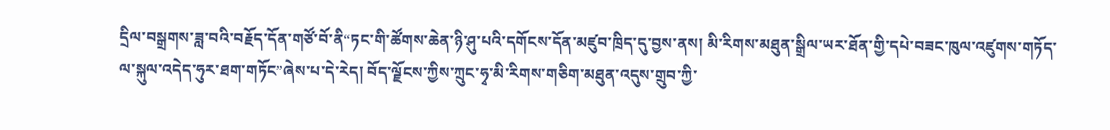དྲིལ་བསྒྲགས་ཟླ་བའི་བརྗོད་དོན་གཙོ་བོ་ནི“ཏང་གི་ཚོགས་ཆེན་ཉི་ཤུ་པའི་དགོངས་དོན་མཛུབ་ཁྲིད་དུ་བྱས་ནས། མི་རིགས་མཐུན་སྒྲིལ་ཡར་ཐོན་གྱི་དཔེ་བཟང་ཁུལ་འཛུགས་གཏོད་ལ་སྐུལ་འདེད་ཧུར་ཐག་གཏོང”ཞེས་པ་དེ་རེད། བོད་ལྗོངས་ཀྱིས་ཀྲུང་ཧྭ་མི་རིགས་གཅིག་མཐུན་འདུས་གྲུབ་ཀྱི་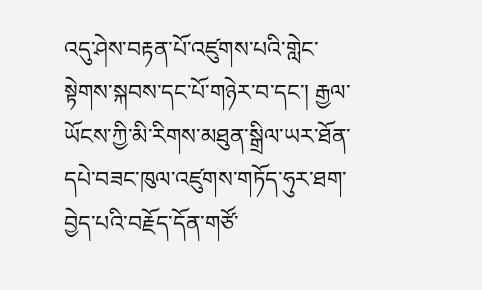འདུ་ཤེས་བརྟན་པོ་འཛུགས་པའི་གླེང་སྟེགས་སྐབས་དང་པོ་གཉེར་བ་དང་། རྒྱལ་ཡོངས་ཀྱི་མི་རིགས་མཐུན་སྒྲིལ་ཡར་ཐོན་དཔེ་བཟང་ཁུལ་འཛུགས་གཏོད་ཧུར་ཐག་བྱེད་པའི་བརྗོད་དོན་གཙོ་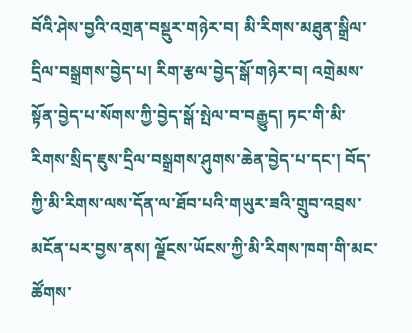བོའི་ཤེས་བྱའི་འགྲན་བསྡུར་གཉེར་བ། མི་རིགས་མཐུན་སྒྲིལ་དྲིལ་བསྒྲགས་བྱེད་པ། རིག་རྩལ་བྱེད་སྒོ་གཉེར་བ། འགྲེམས་སྟོན་བྱེད་པ་སོགས་ཀྱི་བྱེད་སྒོ་སྤེལ་བ་བརྒྱུད། ཏང་གི་མི་རིགས་སྲིད་ཇུས་དྲིལ་བསྒྲགས་ཤུགས་ཆེན་བྱེད་པ་དང་། བོད་ཀྱི་མི་རིགས་ལས་དོན་ལ་ཐོབ་པའི་གཡུར་ཟའི་གྲུབ་འབྲས་མངོན་པར་བྱས་ནས། ལྗོངས་ཡོངས་ཀྱི་མི་རིགས་ཁག་གི་མང་ཚོགས་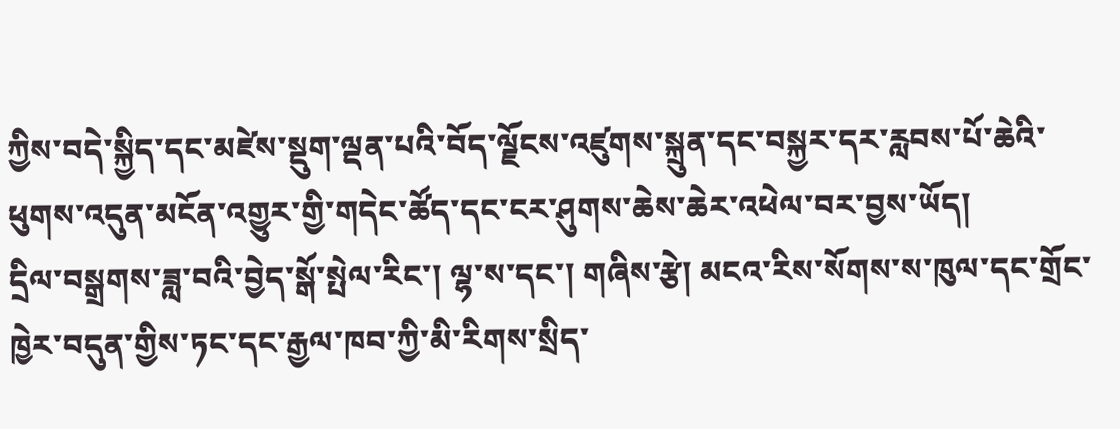ཀྱིས་བདེ་སྐྱིད་དང་མཛེས་སྡུག་ལྡན་པའི་བོད་ལྗོངས་འཛུགས་སྐྲུན་དང་བསྐྱར་དར་རླབས་པོ་ཆེའི་ཕུགས་འདུན་མངོན་འགྱུར་གྱི་གདེང་ཚོད་དང་ངར་ཤུགས་ཆེས་ཆེར་འཕེལ་བར་བྱས་ཡོད།
དྲིལ་བསྒྲགས་ཟླ་བའི་བྱེད་སྒོ་སྤེལ་རིང་། ལྷ་ས་དང་། གཞིས་རྩེ། མངའ་རིས་སོགས་ས་ཁུལ་དང་གྲོང་ཁྱེར་བདུན་གྱིས་ཏང་དང་རྒྱལ་ཁབ་ཀྱི་མི་རིགས་སྲིད་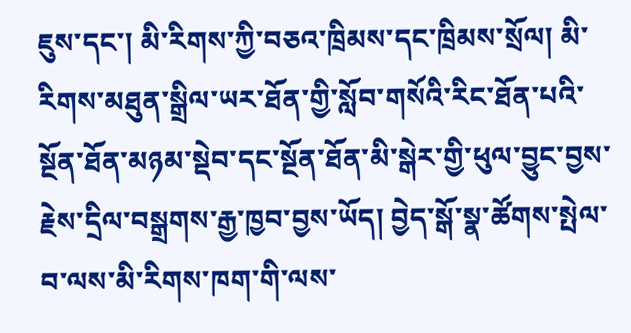ཇུས་དང་། མི་རིགས་ཀྱི་བཅའ་ཁྲིམས་དང་ཁྲིམས་སྲོལ། མི་རིགས་མཐུན་སྒྲིལ་ཡར་ཐོན་གྱི་སློབ་གསོའི་རིང་ཐོན་པའི་སྔོན་ཐོན་མཉམ་སྡེབ་དང་སྔོན་ཐོན་མི་སྒེར་གྱི་ཕུལ་བྱུང་བྱས་རྗེས་དྲིལ་བསྒྲགས་རྒྱ་ཁྱབ་བྱས་ཡོད། བྱེད་སྒོ་སྣ་ཚོགས་སྤེལ་བ་ལས་མི་རིགས་ཁག་གི་ལས་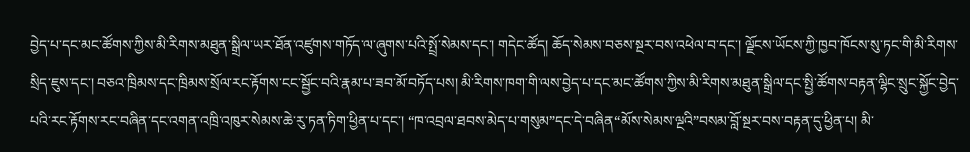བྱེད་པ་དང་མང་ཚོགས་ཀྱིས་མི་རིགས་མཐུན་སྒྲིལ་ཡར་ཐོན་འཛུགས་གཏོད་ལ་ཞུགས་པའི་སྤྲོ་སེམས་དང་། གདེང་ཚོད། ཆོད་སེམས་བཅས་སྔར་བས་འཕེལ་བ་དང་། ལྗོངས་ཡོངས་ཀྱི་ཁྱབ་ཁོངས་སུ་ཏང་གི་མི་རིགས་སྲིད་ཇུས་དང་། བཅའ་ཁྲིམས་དང་ཁྲིམས་སྲོལ་རང་རྟོགས་ངང་སྦྱོང་བའི་རྣམ་པ་ཟབ་མོ་བཏོད་པས། མི་རིགས་ཁག་གི་ལས་བྱེད་པ་དང་མང་ཚོགས་ཀྱིས་མི་རིགས་མཐུན་སྒྲིལ་དང་སྤྱི་ཚོགས་བརྟན་ལྷིང་སྲུང་སྐྱོང་བྱེད་པའི་རང་རྟོགས་རང་བཞིན་དང་འགན་འཁྲི་འཁུར་སེམས་ཆེ་རུ་ཏན་ཏིག་ཕྱིན་པ་དང་། “ཁ་འབྲལ་ཐབས་མེད་པ་གསུམ”དང་དེ་བཞིན“མོས་སེམས་ལྔའི”བསམ་བློ་སྔར་བས་བརྟན་དུ་ཕྱིན་པ། མི་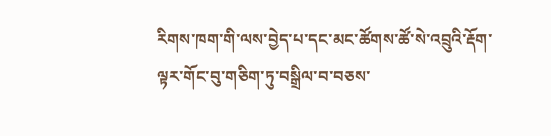རིགས་ཁག་གི་ལས་བྱེད་པ་དང་མང་ཚོགས་ཚོ་སེ་འབྲུའི་རྡོག་ལྟར་གོང་བུ་གཅིག་ཏུ་བསྒྲིལ་བ་བཅས་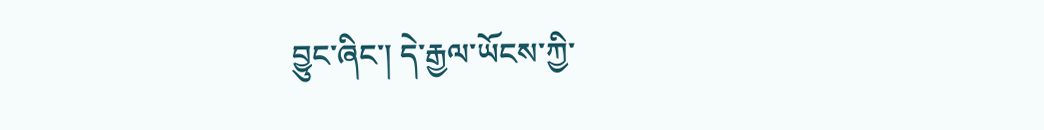བྱུང་ཞིང་། དེ་རྒྱལ་ཡོངས་ཀྱི་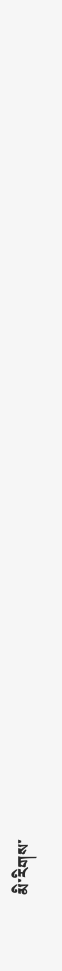མི་རིགས་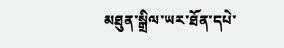མཐུན་སྒྲིལ་ཡར་ཐོན་དཔེ་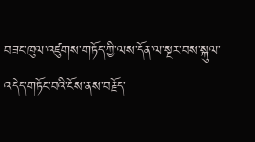བཟང་ཁུལ་འཛུགས་གཏོད་ཀྱི་ལས་དོན་ལ་སྔར་བས་སྐུལ་འདེད་གཏོང་བའི་ངོས་ནས་བརྗོད་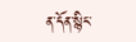ན་དོན་སྙིང་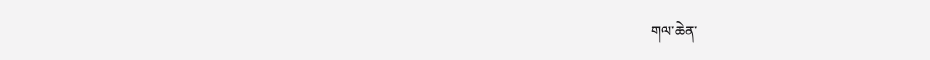གལ་ཆེན་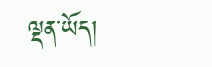ལྡན་ཡོད།